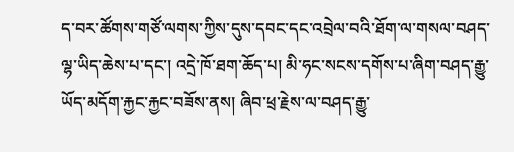ད་བར་ཚོགས་གཙོ་ལགས་ཀྱིས་དུས་དབང་དང་འབྲེལ་བའི་ཐོག་ལ་གསལ་བཤད་ལྷ་ཡིད་ཆེས་པ་དང་། འདྲེ་ཁོ་ཐག་ཆོད་པ། མི་ཧང་སངས་དགོས་པ་ཞིག་བཤད་རྒྱུ་ཡོད་མདོག་རྐྱང་རྐྱང་བཟོས་ནས། ཞིབ་ཕྲ་རྗེས་ལ་བཤད་རྒྱུ་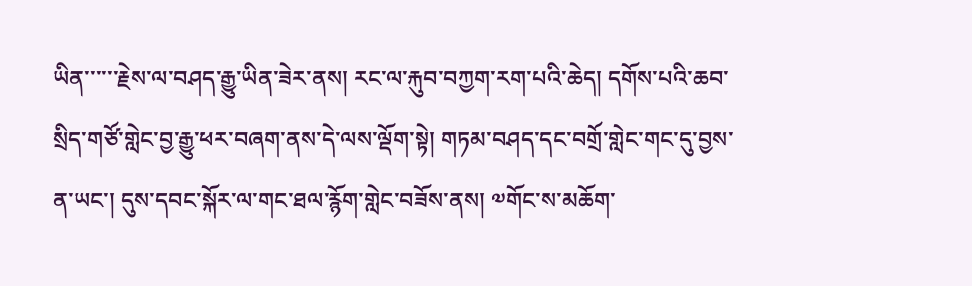ཡིན་་་་་་རྗེས་ལ་བཤད་རྒྱུ་ཡིན་ཟེར་ནས། རང་ལ་རྐུབ་བཀྱག་རག་པའི་ཆེད། དགོས་པའི་ཆབ་སྲིད་གཙོ་གླེང་བྱ་རྒྱུ་ཕར་བཞག་ནས་དེ་ལས་ལྡོག་སྟེ། གཏམ་བཤད་དང་བགྲོ་གླེང་གང་དུ་བྱས་ན་ཡང་། དུས་དབང་སྐོར་ལ་གང་ཐལ་རྙོག་གླེང་བཟོས་ནས། ༧གོང་ས་མཆོག་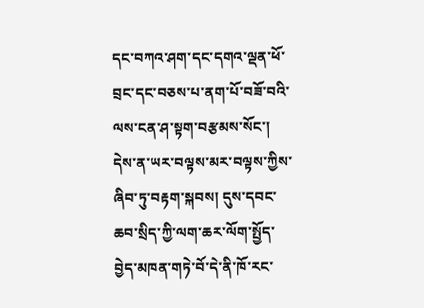དང་བཀའ་ཤག་དང་དགའ་ལྡན་ཕོ་བྲང་དང་བཅས་པ་ནག་པོ་བཟོ་བའི་ལས་ངན་ཤ་སྟག་བརྩམས་སོང་། དེས་ན་ཡར་བལྟས་མར་བལྟས་ཀྱིས་ཞིབ་ཏུ་བརྟག་སྐབས། དུས་དབང་ཆབ་སྲིད་ཀྱི་ལག་ཆར་ལོག་སྤྱོད་བྱེད་མཁན་གཏེ་བོ་དེ་ནི་ཁོ་རང་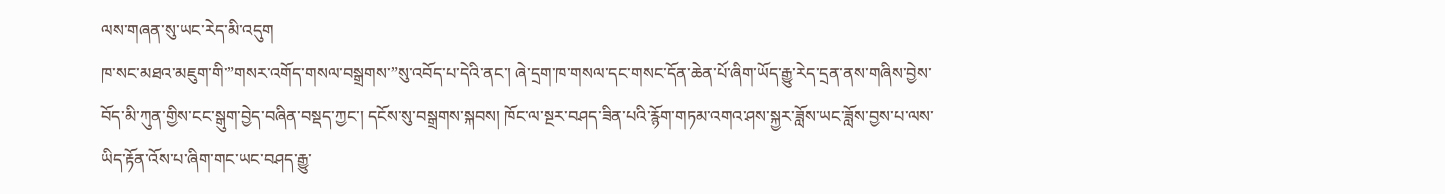ལས་གཞན་སུ་ཡང་རེད་མི་འདུག
ཁ་སང་མཐའ་མཇུག་གི་”གསར་འགོད་གསལ་བསྒྲགས་”སུ་འབོད་པ་དེའི་ནང་། ཞེ་དྲག་ཁ་གསལ་དང་གསང་དོན་ཆེན་པོ་ཞིག་ཡོད་རྒྱུ་རེད་དྲན་ནས་གཞིས་བྱེས་བོད་མི་ཀུན་གྱིས་ངང་སྒུག་བྱེད་བཞིན་བསྡད་ཀྱང་། དངོས་སུ་བསྒྲགས་སྐབས། ཁོང་ལ་སྔར་བཤད་ཟིན་པའི་རྙོག་གཏམ་འགའ་ཤས་སྐྱར་ཟློས་ཡང་ཟློས་བྱས་པ་ལས་ཡིད་རྟོན་འོས་པ་ཞིག་གང་ཡང་བཤད་རྒྱུ་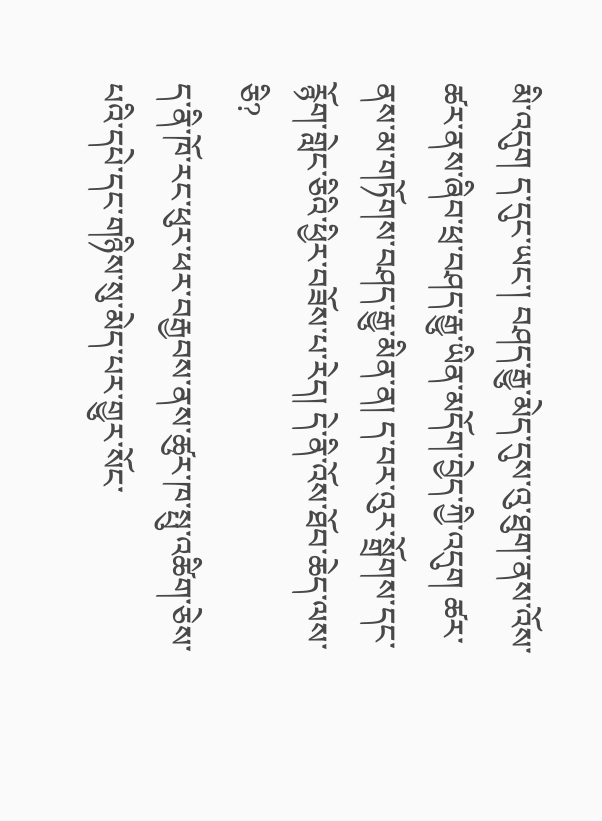མི་འདུག ད་དུང་ཡང་། བཤད་རྒྱུ་མེད་དུས་འུ་ཐུག་ནས་འོས་ཚར་ནས་ཞིབ་ཕྲ་བཤད་རྒྱུ་ཡིན་མདོག་བྱེད་ཀྱི་འདུག ཚར་ནས་མ་གཏོགས་བཤད་རྒྱུ་མིན་ན། ད་བར་འུར་སྒྲོགས་དང་རྙོག་གླེང་ཅིའི་ཕྱིར་བཟོས་པ་རེད། དེ་ནི་འོས་ཐོབ་ཆེད་ལས་ཅི?
ད་ནི་ཁོ་རང་ཕུར་ཕར་བརྒྱབས་ནས་ཚུར་ཁ་སྤུ་འཚིག་ཅེས་པའི་དཔེ་དང་གཉིས་སུ་མེད་པར་གྱུར་སོང་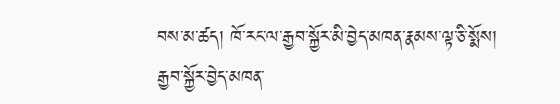བས་མ་ཚད། ཁོ་རང་ལ་རྒྱབ་སྐྱོར་མི་བྱེད་མཁན་རྣམས་ལྟ་ཅི་སྨོས། རྒྱབ་སྐྱོར་བྱེད་མཁན་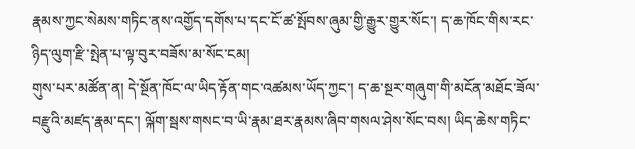རྣམས་ཀྱང་སེམས་གཏིང་ནས་འགྱོད་དགོས་པ་དང་ངོ་ཚ་སྤོབས་ཞུམ་གྱི་རྒྱུར་གྱུར་སོང་། ད་ཆ་ཁོང་གིས་རང་ཉིད་ལུག་རྫི་སྤེན་པ་ལྟ་བུར་བཟོས་མ་སོང་ངམ།
གུས་པར་མཚོན་ན། དེ་སྔོན་ཁོང་ལ་ཡིད་རྟོན་གང་འཚམས་ཡོད་ཀྱང་། ད་ཆ་སྔར་གཞུག་གི་མངོན་མཐོང་ཟོལ་བརྫུའི་མཛད་རྣམ་དང་། ལྐོག་སྦས་གསང་བ་ཡི་རྣམ་ཐར་རྣམས་ཞིབ་གསལ་ཤེས་སོང་བས། ཡིད་ཆེས་གཏིང་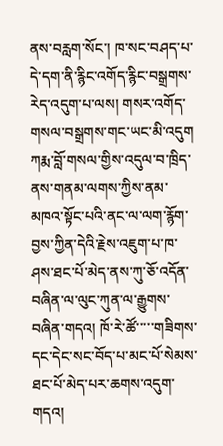ནས་བརླག་སོང་། ཁ་སང་བཤད་པ་དེ་དག་ནི་རྙིང་འགོད་རྙིང་བསྒྲགས་རེད་འདུག་པ་ལས། གསར་འགོད་གསལ་བསྒྲགས་གང་ཡང་མི་འདུག
ཀརྨ་བློ་གསལ་གྱིས་འདུལ་བ་ཁྲིད་ནས་གནམ་ལགས་ཀྱིས་ནམ་མཁའ་སྟོང་པའི་ནང་ལ་ལག་རྙོག་བྱས་ཀྱིན་དེའི་རྗེས་འཇུག་པ་ཁ་ཤས་ཐང་པོ་མེད་ནས་ཀུ་ཅོ་འདོན་བཞིན་ལ་ལུང་ཀུན་ལ་རྒྱུགས་བཞིན་གདའ། ཁོ་རེ་ཚོ་་་་་གཟིགས་དང་དེང་སང་བོད་པ་མང་པོ་སེམས་ཐང་པོ་མེད་པར་ཆགས་འདུག་གདའ།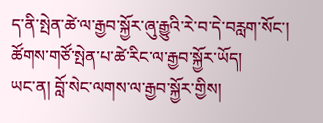ད་ནི་སྤེན་ཚེ་ལ་རྒྱབ་སྐྱོར་ཞུ་རྒྱུའི་རེ་བ་དེ་བརླག་སོང་།
ཚོགས་གཙོ་སྤེན་པ་ཚེ་རིང་ལ་རྒྱབ་སྐྱོར་ཡོད།
ཡང་ན། བློ་སེང་ལགས་ལ་རྒྱབ་སྐྱོར་གྱིས།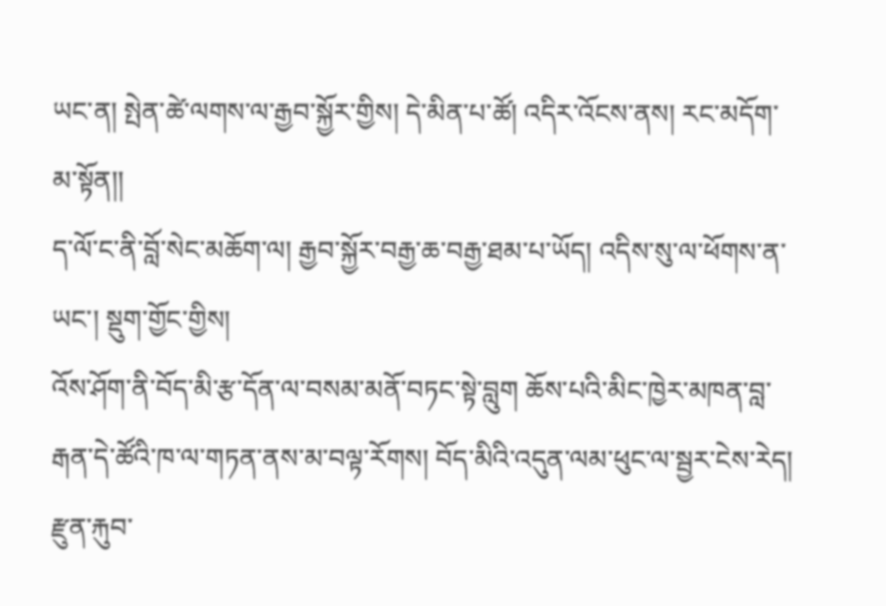ཡང་ན། སྤེན་ཚེ་ལགས་ལ་རྒྱབ་སྐྱོར་གྱིས། དེ་མིན་པ་ཚོ། འདིར་འོངས་ནས། རང་མདོག་མ་སྟོན།།
ད་ལོ་ང་ནི་བློ་སེང་མཆོག་ལ། རྒྱབ་སྐྱོར་བརྒྱ་ཆ་བརྒྱ་ཐམ་པ་ཡོད། འདིས་སུ་ལ་ཕོགས་ན་ཡང་། སྡུག་གྱོང་གྱིས།
འོས་ཤོག་ནི་བོད་མི་རྩ་དོན་ལ་བསམ་མནོ་བཏང་སྟེ་བླུག ཆོས་པའི་མིང་ཁྱེར་མཁན་བླ་རྒན་དེ་ཚོའི་ཁ་ལ་གཏན་ནས་མ་བལྟ་རོགས། བོད་མིའི་འདུན་ལམ་ཕུང་ལ་སྦྱར་ངེས་རེད།
རྫུན་རྐུབ་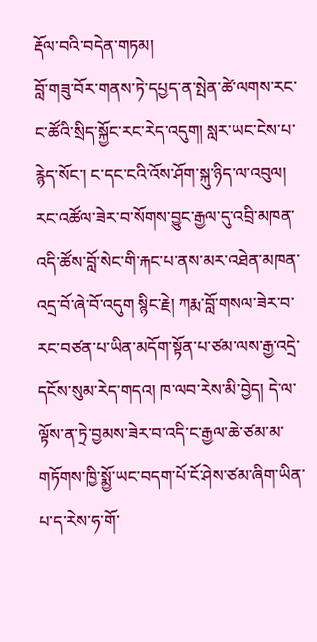རྡོལ་བའི་བདེན་གཏམ།
བློ་གཟུ་བོར་གནས་ཏེ་དཔྱད་ན་སྤེན་ཚེ་ལགས་རང་ང་ཚོའི་སྲིད་སྐྱོང་རང་རེད་འདུག། སླར་ཡང་ངེས་པ་རྙེད་སོང་། ང་དང་ངའི་འོས་ཤོག་སྐུ་ཉིད་ལ་འབུལ། རང་འཚོལ་ཟེར་བ་སོགས་བྱུང་རྒྱལ་དུ་འབྲི་མཁན་འདི་ཚོས་བློ་སེང་གི་རྐང་པ་ནས་མར་འཐེན་མཁན་འདྲ་བོ་ཞེ་བོ་འདུག སྙིང་རྗེ། ཀརྨ་བློ་གསལ་ཟེར་བ་རང་བཙན་པ་ཡིན་མདོག་སྟོན་པ་ཙམ་ལས་རྒྱ་འདྲེ་དངོས་སུམ་རེད་གདའ། ཁ་ལབ་རེས་མི་བྱེད། དེ་ལ་ལྟོས་ན་ཏྲེ་བྱམས་ཟེར་བ་འདི་ང་རྒྱལ་ཆེ་ཙམ་མ་གཏོགས་ཁྱི་སྨྱོ་ཡང་བདག་པོ་ངོ་ཤེས་ཙམ་ཞིག་ཡིན་པ་ད་རེས་ཧ་གོ་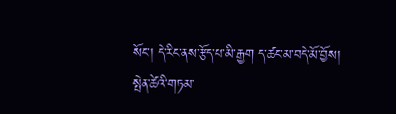སོང་། དེ་རིང་ནས་རྩོད་པ་མི་རྒྱག ད་ཚང་མ་བདེ་མོ་བྱོས།
སྤེན་ཚེའི་གཏམ་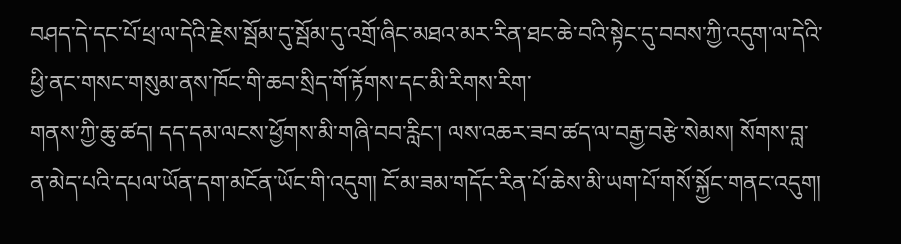བཤད་དེ་དང་པོ་ཕྲ་ལ་དེའི་རྗེས་སྦོམ་དུ་སྦོམ་དུ་འགྲོ་ཞིང་མཐའ་མར་རིན་ཐང་ཆེ་བའི་སྟེང་དུ་བབས་ཀྱི་འདུག་ལ་དེའི་ཕྱི་ནང་གསང་གསུམ་ནས་ཁོང་གི་ཆབ་སྲིད་གོ་རྟོགས་དང་མི་རིགས་རིག་
གནས་ཀྱི་ཆུ་ཚད། དད་དམ་ལངས་ཕྱོགས་མི་གཞི་བབ་རླིང་། ལས་འཆར་ཟབ་ཚད་ལ་བརྒྱ་བརྩེ་སེམས། སོགས་བླ་ན་མེད་པའི་དཔལ་ཡོན་དག་མངོན་ཡོང་གི་འདུག། ངོ་མ་ཟམ་གདོང་རིན་པོ་ཆེས་མི་ཡག་པོ་གསོ་སྐྱོང་གནང་འདུག།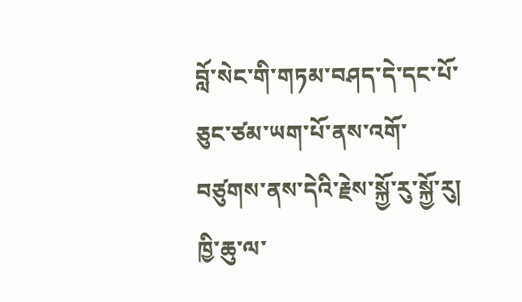བློ་སེང་གི་གཏམ་བཤད་དེ་དང་པོ་ཅུང་ཙམ་ཡག་པོ་ནས་འགོ་བཙུགས་ནས་དེའི་རྗེས་སྐྱོ་རུ་སྐྱོ་རུ། ཁྱི་ཆུ་ལ་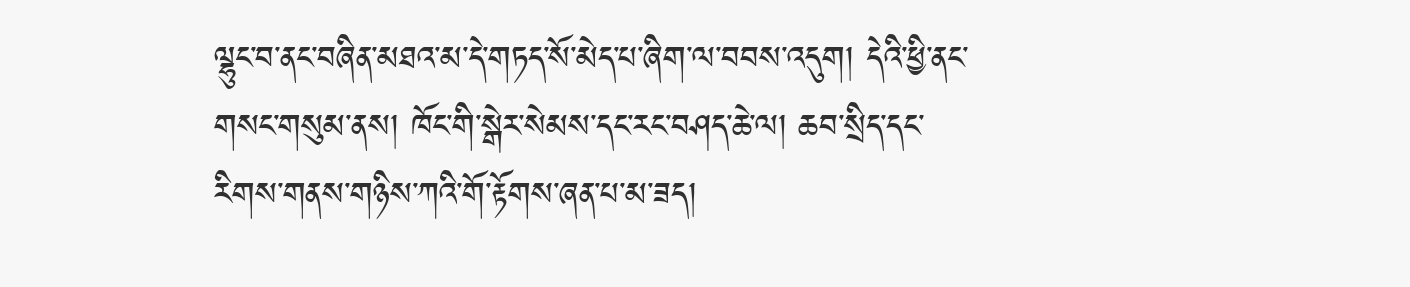ལྷུང་བ་ནང་བཞིན་མཐའ་མ་དེ་གཏད་སོ་མེད་པ་ཞིག་ལ་བབས་འདུག། དེའི་ཕྱི་ནང་གསང་གསུམ་ནས། ཁོང་གི་སྒེར་སེམས་དང་རང་བཤད་ཆེ་ལ། ཆབ་སྲིད་དང་རིགས་གནས་གཉིས་ཀའི་གོ་རྟོགས་ཞན་པ་མ་ཟད།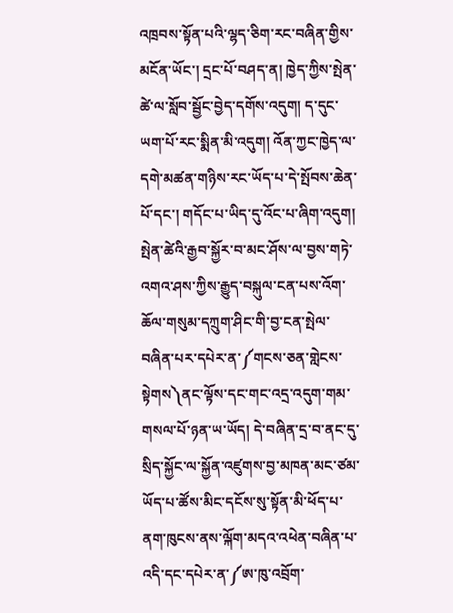འཁྲབས་སྟོན་པའི་ལྷད་ཅིག་རང་བཞིན་གྱིས་མངོན་ཡོང་། དྲང་པོ་བཤད་ན། ཁྱེད་ཀྱིས་སྤེན་ཚེ་ལ་སློབ་སྦྱོང་བྱེད་དགོས་འདུག། ད་དུང་ཡག་པོ་རང་སྨིན་མི་འདུག། འོན་ཀྱང་ཁྱེད་ལ་དགེ་མཚན་གཉིས་རང་ཡོད་པ་དེ་སྤོབས་ཆེན་པོ་དང་། གདོང་པ་ཡིད་དུ་འོང་པ་ཞིག་འདུག།
སྤེན་ཚེའི་རྒྱབ་སྐྱོར་བ་མང་ཤོས་ལ་བྱས་གཏེ་འགའ་ཤས་ཀྱིས་རྒྱུད་བསྐུལ་ངན་པས་འོག་ཆོལ་གསུམ་དཀྲུག་ཤིང་གི་བྱ་ངན་སྤེལ་བཞིན་པར་དཔེར་ན་༼གངས་ཅན་གླེངས་སྟེགས༽ནང་ལྟོས་དང་གང་འདྲ་འདུག་གམ་གསལ་པོ་ཉན་ཡ་ཡོད། དེ་བཞིན་དྲ་བ་ནང་དུ་སྲིད་སྐྱོང་ལ་སྐྱོན་འཛུགས་བྱ་མཁན་མང་ཙམ་ཡོད་པ་ཚོས་མིང་དངོས་སུ་སྟོན་མི་ཕོད་པ་ནག་ཁུངས་ནས་ལྐོག་མདའ་འཕེན་བཞིན་པ་འདི་དང་དཔེར་ན་༼ཨ་ཁུ་འབྲོག་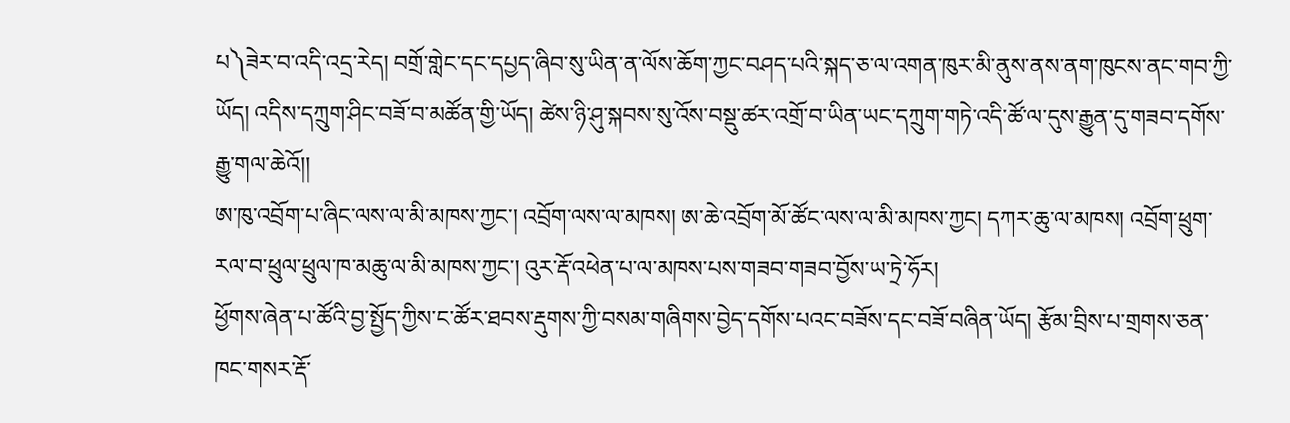པ༽ཟེར་བ་འདི་འདྲ་རེད། བགྲོ་གླེང་དང་དཔྱད་ཞིབ་སུ་ཡིན་ན་ལོས་ཆོག་ཀྱང་བཤད་པའི་སྐད་ཅ་ལ་འགན་ཁུར་མི་ནུས་ནས་ནག་ཁུངས་ནང་གབ་ཀྱི་ཡོད། འདིས་དཀྲུག་ཤིང་བཟོ་བ་མཚོན་གྱི་ཡོད། ཚེས་ཉི་ཤུ་སྐབས་སུ་འོས་བསྡུ་ཚར་འགྲོ་བ་ཡིན་ཡང་དཀྲུག་གཏེ་འདི་ཚོ་ལ་དུས་རྒྱུན་དུ་གཟབ་དགོས་རྒྱུ་གལ་ཆེའོ།།
ཨ་ཁུ་འབྲོག་པ་ཞིང་ལས་ལ་མི་མཁས་ཀྱང་། འབྲོག་ལས་ལ་མཁས། ཨ་ཆེ་འབྲོག་མོ་ཚོང་ལས་ལ་མི་མཁས་ཀྱང། དཀར་ཆུ་ལ་མཁས། འབྲོག་ཕྲུག་རལ་བ་ཕྲུལ་ཕྲུལ་ཁ་མཆུ་ལ་མི་མཁས་ཀྱང་། འུར་རྡོ་འཕེན་པ་ལ་མཁས་པས་གཟབ་གཟབ་བྱོས་ཡ་ཏྲེ་ཧོར།
ཕྱོགས་ཞེན་པ་ཚོའི་བྱ་སྤྱོད་ཀྱིས་ང་ཚོར་ཐབས་རྡུགས་ཀྱི་བསམ་གཞིགས་བྱེད་དགོས་པའང་བཟོས་དང་བཟོ་བཞིན་ཡོད། རྩོམ་བྲིས་པ་གྲགས་ཅན་ཁང་གསར་རྡོ་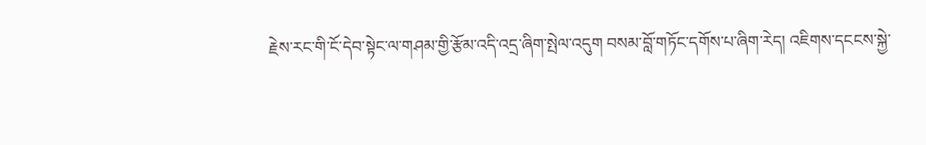རྗེས་རང་གི་ངོ་དེབ་སྟེང་ལ་གཤམ་གྱི་རྩོམ་འདི་འདྲ་ཞིག་སྤེལ་འདུག བསམ་བློ་གཏོང་དགོས་པ་ཞིག་རེད། འཇིགས་དངངས་སྐྱེ་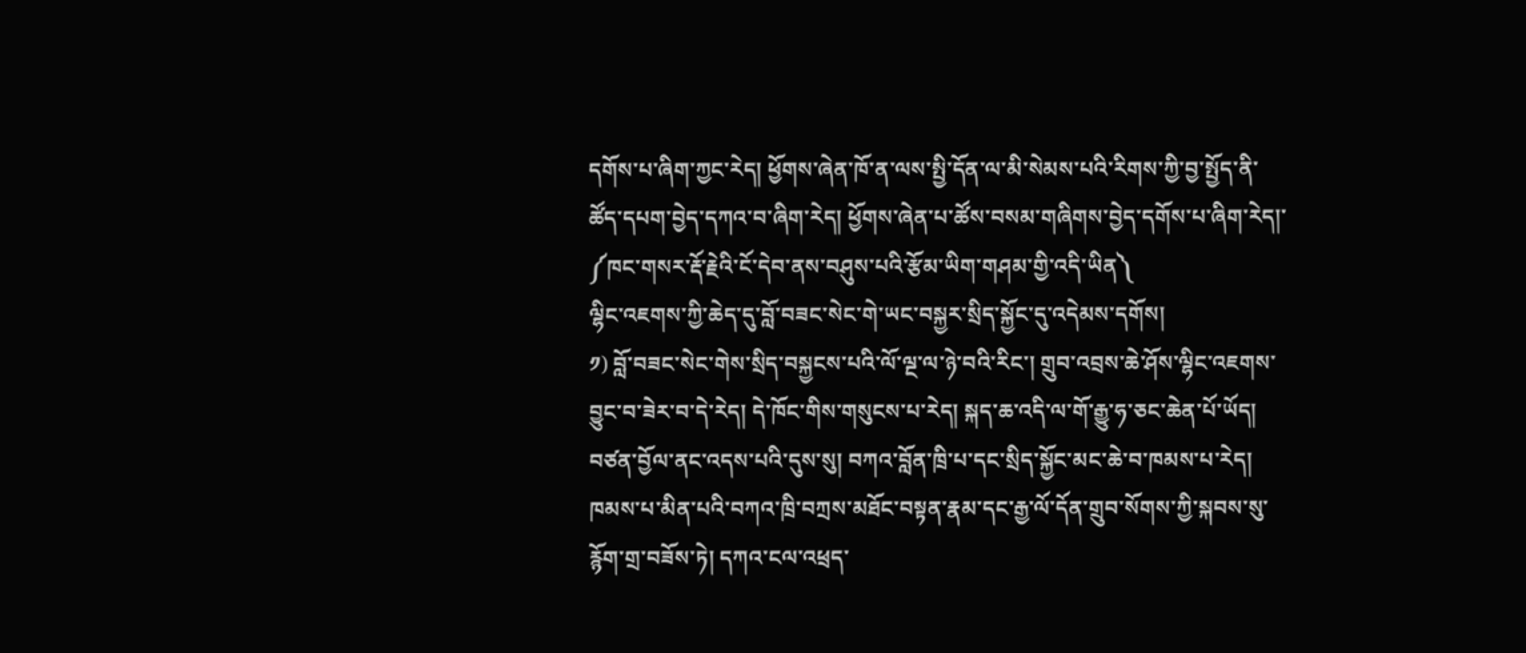དགོས་པ་ཞིག་ཀྱང་རེད། ཕྱོགས་ཞེན་ཁོ་ན་ལས་སྤྱི་དོན་ལ་མི་སེམས་པའི་རིགས་ཀྱི་བྱ་སྤྱོད་ནི་ཚོད་དཔག་བྱེད་དཀའ་བ་ཞིག་རེད། ཕྱོགས་ཞེན་པ་ཚོས་བསམ་གཞིགས་བྱེད་དགོས་པ་ཞིག་རེད།་
༼ཁང་གསར་རྡོ་རྗེའི་ངོ་དེབ་ནས་བཤུས་པའི་རྩོམ་ཡིག་གཤམ་གྱི་འདི་ཡིན༽
ལྷིང་འཇགས་ཀྱི་ཆེད་དུ་བློ་བཟང་སེང་གེ་ཡང་བསྐྱར་སྲིད་སྐྱོང་དུ་འདེམས་དགོས།
༡) བློ་བཟང་སེང་གེས་སྲིད་བསྐྱངས་པའི་ལོ་ལྔ་ལ་ཉེ་བའི་རིང་། གྲུབ་འབྲས་ཆེ་ཤོས་ལྷིང་འཇགས་བྱུང་བ་ཟེར་བ་དེ་རེད། དེ་ཁོང་གིས་གསུངས་པ་རེད། སྐད་ཆ་འདི་ལ་གོ་རྒྱུ་ཧ་ཅང་ཆེན་པོ་ཡོད། བཙན་བྱོལ་ནང་འདས་པའི་དུས་སུ། བཀའ་བློན་ཁྲི་པ་དང་སྲིད་སྐྱོང་མང་ཆེ་བ་ཁམས་པ་རེད། ཁམས་པ་མིན་པའི་བཀའ་ཁྲི་བཀྲས་མཐོང་བསྟན་རྣམ་དང་རྒྱ་ལོ་དོན་གྲུབ་སོགས་ཀྱི་སྐབས་སུ་རྙོག་གྲ་བཟོས་ཏེ། དཀའ་ངལ་འཕྲད་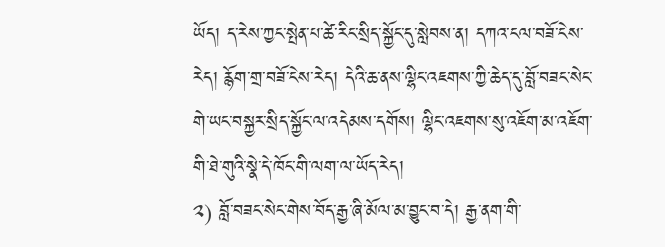ཡོད། ད་རེས་ཀྱང་སྤེན་པ་ཚེ་རིང་སྲིད་སྐྱོང་དུ་སླེབས་ན། དཀའ་ངལ་བཟོ་ངེས་རེད། རྙོག་གྲ་བཟོ་ངེས་རེད། དེའི་ཆ་ནས་ལྷིང་འཇགས་ཀྱི་ཆེད་དུ་བློ་བཟང་སེང་གེ་ཡང་བསྐྱར་སྲིད་སྐྱོང་ལ་འདེམས་དགོས། ལྷིང་འཇགས་སུ་འཇོག་མ་འཇོག་གི་ཐེ་གུའི་སྣེ་དེ་ཁོང་གི་ལག་ལ་ཡོད་རེད།
༢) བློ་བཟང་སེང་གེས་བོད་རྒྱ་ཞི་མོལ་མ་བྱུང་བ་དེ། རྒྱ་ནག་གི་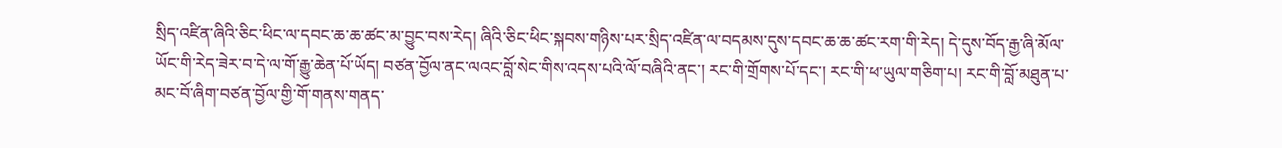སྲིད་འཛིན་ཞིའི་ཅིང་ཕིང་ལ་དབང་ཆ་ཆ་ཚང་མ་བྱུང་བས་རེད། ཞིའི་ཅིང་ཕིང་སྐབས་གཉིས་པར་སྲིད་འཛིན་ལ་བདམས་དུས་དབང་ཆ་ཆ་ཚང་རག་གི་རེད། དེ་དུས་བོད་རྒྱ་ཞི་མོལ་ཡོང་གི་རེད་ཟེར་བ་དེ་ལ་གོ་རྒྱུ་ཆེན་པོ་ཡོད། བཙན་བྱོལ་ནང་ལའང་བློ་སེང་གིས་འདས་པའི་ལོ་བཞིའི་ནང་། རང་གི་གྲོགས་པོ་དང་། རང་གི་ཕ་ཡུལ་གཅིག་པ། རང་གི་བློ་མཐུན་པ་མང་བོ་ཞིག་བཙན་བྱོལ་གྱི་གོ་གནས་གནད་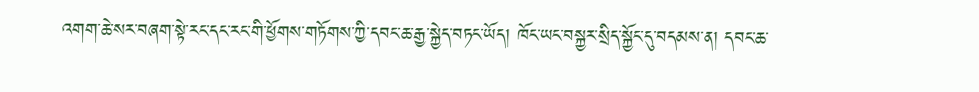འགག་ཆེ་སར་བཞག་སྟེ་རང་དང་རང་གི་ཕྱོགས་གཏོགས་ཀྱི་དབང་ཆ་རྒྱ་སྐྱེད་བཏང་ཡོད། ཁོང་ཡང་བསྐྱར་སྲིད་སྐྱོང་དུ་བདམས་ན། དབང་ཆ་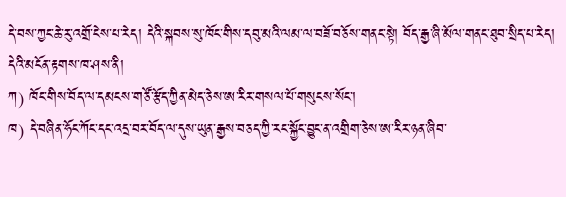དེ་བས་ཀྱང་ཆེ་རུ་འགྲོ་ངེས་པ་རེད། དེའི་སྐབས་སུ་ཁོང་གིས་དབུ་མའི་ལམ་ལ་བཟོ་བཅོས་གནང་སྟེ། བོད་རྒྱ་ཞི་མོལ་གནང་ཐུབ་སྲིད་པ་རེད། དེའི་མངོན་རྟགས་ཁ་ཤས་ནི།
ཀ) ཁོང་གིས་བོད་ལ་དམངས་གཙོ་རྩོད་ཀྱིན་མེད་ཅེས་ཨ་རིར་གསལ་པོ་གསུངས་སོང་།
ཁ) དེ་བཞིན་ཧོང་ཀོང་དང་འདྲ་བར་བོད་ལ་དུས་ཡུན་རྒྱས་བཅད་ཀྱི་རང་སྐྱོང་བྱུང་ན་འགྲིག་ཅེས་ཨ་རིར་ཉན་ཞིབ་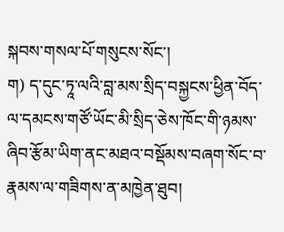སྐབས་གསལ་པོ་གསུངས་སོང་།
ག) ད་དུང་ཏཱ་ལའི་བླ་མས་སྲིད་བསྐྱངས་ཕྱིན་བོད་ལ་དམངས་གཙོ་ཡོང་མི་སྲིད་ཅེས་ཁོང་གི་ཉམས་ཞིབ་རྩོམ་ཡིག་ནང་མཐའ་བསྡོམས་བཞག་སོང་བ་རྣམས་ལ་གཟིགས་ན་མཁྱེན་ཐུབ།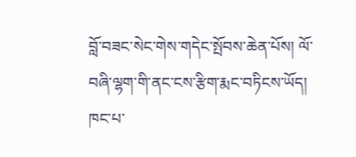བློ་བཟང་སེང་གེས་གདེང་སྤོབས་ཆེན་པོས། ལོ་བཞི་ལྷག་གི་ནང་ངས་རྩིག་རྨང་བཏིངས་ཡོད། ཁང་པ་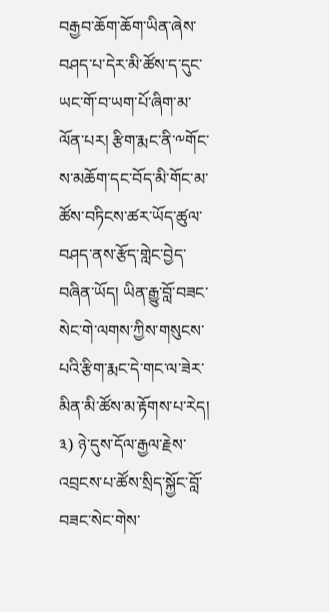བརྒྱབ་ཆོག་ཆོག་ཡིན་ཞེས་བཤད་པ་དེར་མི་ཚོས་ད་དུང་ཡང་གོ་བ་ཡག་པོ་ཞིག་མ་ལོན་པར། རྩིག་རྨང་ནི་༸གོང་ས་མཆོག་དང་བོད་མི་གོང་མ་ཚོས་བཏིངས་ཚར་ཡོད་ཚུལ་བཤད་ནས་རྩོད་གླེང་བྱེད་བཞིན་ཡོད། ཡིན་རྒྱུ་བློ་བཟང་སེང་གེ་ལགས་ཀྱིས་གསུངས་པའི་རྩིག་རྨང་དེ་གང་ལ་ཟེར་མིན་མི་ཚོས་མ་རྟོགས་པ་རེད།
༣) ཉེ་དུས་དོལ་རྒྱལ་རྗེས་འབྲངས་པ་ཚོས་སྲིད་སྐྱོང་བློ་བཟང་སེང་གེས་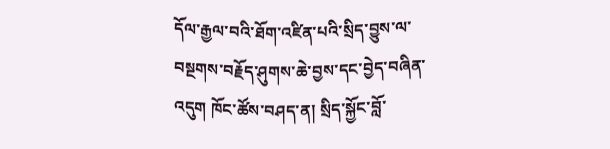དོལ་རྒྱལ་བའི་ཐོག་འཛིན་པའི་སྲིད་བྱུས་ལ་བསྔགས་བརྗོད་ཤུགས་ཆེ་བྱས་དང་བྱེད་བཞིན་འདུག ཁོང་ཚོས་བཤད་ན། སྲིད་སྐྱོང་བློ་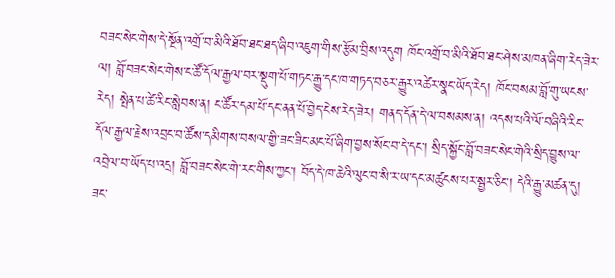བཟང་སེང་གེས་དེ་སྔོན་འགྲོ་བ་མིའི་ཐོབ་ཐང་ཐད་ཞིབ་འཇུག་གིས་རྩོམ་བྲིས་འདུག ཁོང་འགྲོ་བ་མིའི་ཐོབ་ཐང་ཤེས་མཁན་ཞིག་རེད་ཟེར་ལ། བློ་བཟང་སེང་གེས་ང་ཚོ་དོལ་རྒྱལ་བར་སྡུག་པོ་གཏང་རྒྱུ་དང་ཁ་གཏད་བཅར་རྒྱུར་འཚེར་སྣང་ཡོད་རེད། ཁོང་བསམ་བློ་གུ་ཡངས་རེད། སྤེན་པ་ཚེ་རིང་སླེབས་ན། ང་ཚོར་དམ་པོ་དང་ནན་པོ་བྱེད་ངེས་རེད་ཟེར། གནད་དོན་དེ་ལ་བསམས་ན། འདས་པའི་ལོ་བཞིའི་རིང་དོལ་རྒྱལ་རྗེས་འབྲང་བ་ཚོས་དམིགས་བསལ་གྱི་ཟང་ཟིང་མང་པོ་ཞིག་བྱས་སོང་བ་དེ་དང་། སྲིད་སྐྱོང་བློ་བཟང་སེང་གེའི་སྲིད་བྱུས་ལ་འབྲེལ་བ་ཡོད་པ་འདྲ། བློ་བཟང་སེང་གེ་རང་གིས་ཀྱང་། བོད་དེ་ཁ་ཆེའི་ལུང་བ་སི་ར་ཡ་དང་མཚུངས་པར་སྦྱར་ཅིང་། དེའི་རྒྱུ་མཚན་དུ། ཟང་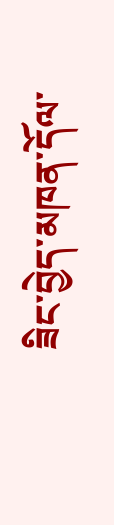ཟིང་བྱེད་མཁན་དོལ་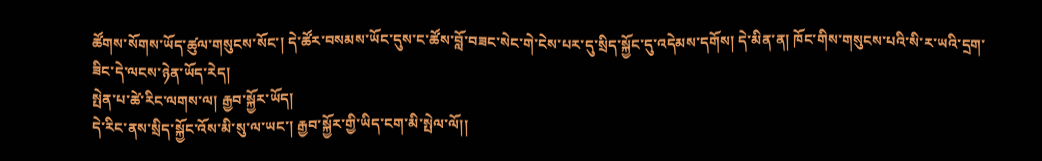ཚོགས་སོགས་ཡོད་ཚུལ་གསུངས་སོང་། དེ་ཚོར་བསམས་ཡོང་དུས་ང་ཚོས་བློ་བཟང་སེང་གེ་ངེས་པར་དུ་སྲིད་སྐྱོང་དུ་འདེམས་དགོས། དེ་མིན་ན། ཁོང་གིས་གསུངས་པའི་སི་ར་ཡའི་དྲག་ཟིང་དེ་ལངས་ཉེན་ཡོད་རེད།
སྤེན་པ་ཚེ་རིང་ལགས་ལ། རྒྱབ་སྐྱོར་ཡོད།
དེ་རིང་ནས་སྲིད་སྐྱོང་འོས་མི་སུ་ལ་ཡང་། རྒྱབ་སྐྱོར་གྱི་ཡིད་ངག་མི་སྤེལ་ལོ།།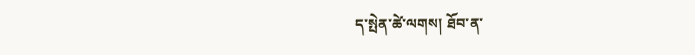ད་སྤེན་ཚེ་ལགས། ཐོབ་ན་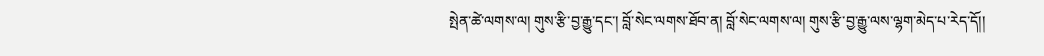སྤེན་ཚེ་ལགས་ལ། གུས་རྩི་བྱ་རྒྱུ་དང་། བློ་སེང་ལགས་ཐོབ་ན། བློ་སེང་ལགས་ལ། གུས་རྩི་བྱ་རྒྱུ་ལས་ལྷག་མེད་པ་རེད་དོ།།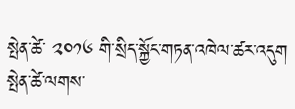སྤེན་ཚེ་ ༢༠༡༦ གི་སྲིད་སྐྱོང་གཏན་འཁེལ་ཚར་འདུག
སྤེན་ཚེ་ལགས་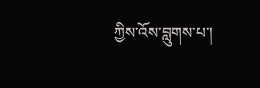ཀྱིས་འོས་བླུགས་པ་།